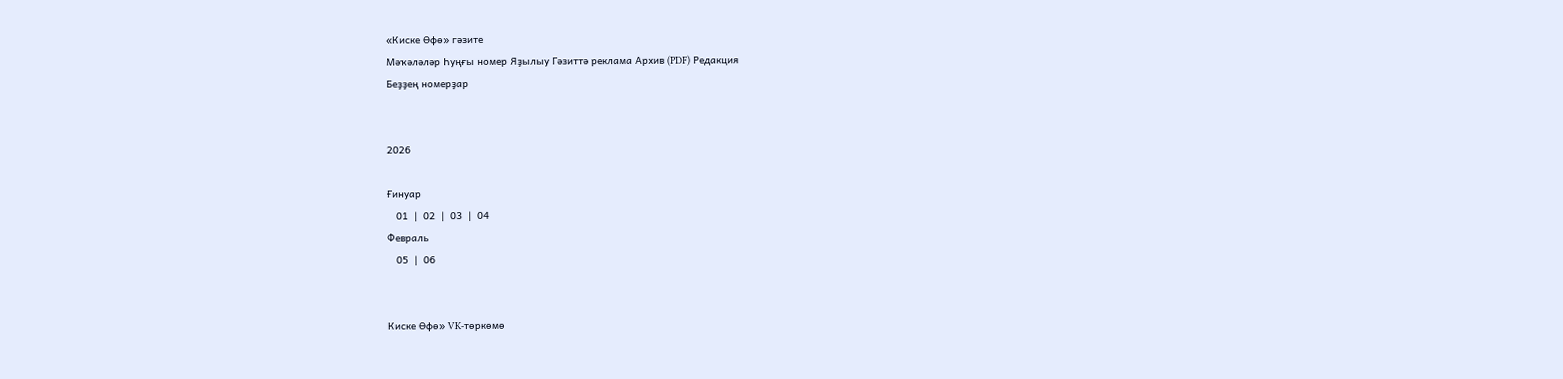«Киске Өфө» гәзите
Мәҡәләләр Һуңғы номер Яҙылыу Гәзиттә реклама Архив (PDF) Редакция
Беҙҙең номерҙар


2026

Ғинуар
   01  |  02  |  03  |  04
Февраль
   05  |  06


Киске Өфө» VK-төркөмө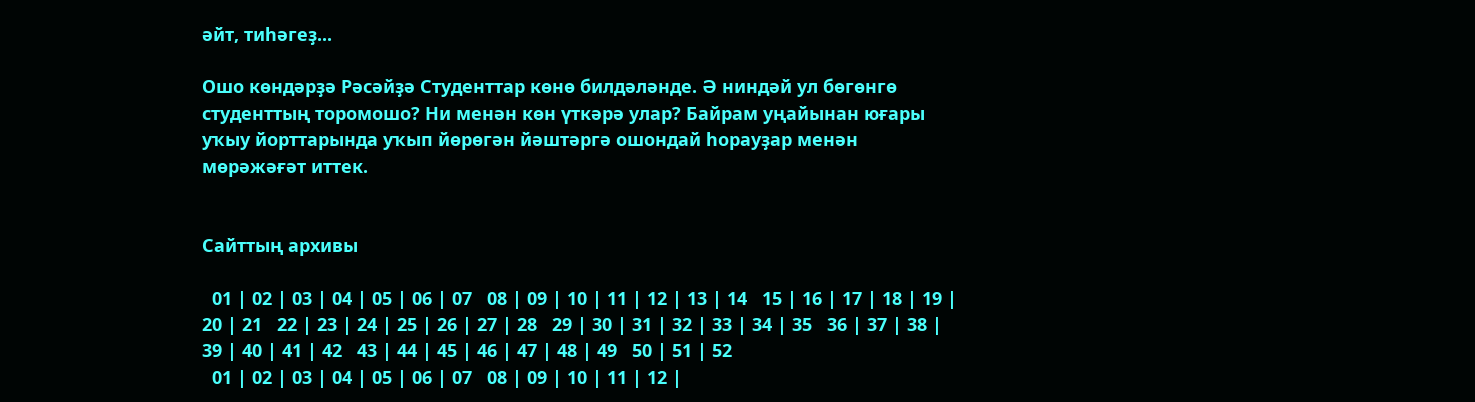әйт, тиһәгеҙ...

Ошо көндәрҙә Рәсәйҙә Студенттар көнө билдәләнде. Ә ниндәй ул бөгөнгө студенттың торомошо? Ни менән көн үткәрә улар? Байрам уңайынан юғары уҡыу йорттарында уҡып йөрөгән йәштәргә ошондай һорауҙар менән мөрәжәғәт иттек.


Сайттың архивы

  01 | 02 | 03 | 04 | 05 | 06 | 07   08 | 09 | 10 | 11 | 12 | 13 | 14   15 | 16 | 17 | 18 | 19 | 20 | 21   22 | 23 | 24 | 25 | 26 | 27 | 28   29 | 30 | 31 | 32 | 33 | 34 | 35   36 | 37 | 38 | 39 | 40 | 41 | 42   43 | 44 | 45 | 46 | 47 | 48 | 49   50 | 51 | 52
  01 | 02 | 03 | 04 | 05 | 06 | 07   08 | 09 | 10 | 11 | 12 |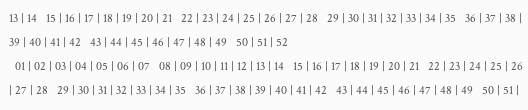13 | 14   15 | 16 | 17 | 18 | 19 | 20 | 21   22 | 23 | 24 | 25 | 26 | 27 | 28   29 | 30 | 31 | 32 | 33 | 34 | 35   36 | 37 | 38 | 39 | 40 | 41 | 42   43 | 44 | 45 | 46 | 47 | 48 | 49   50 | 51 | 52
  01 | 02 | 03 | 04 | 05 | 06 | 07   08 | 09 | 10 | 11 | 12 | 13 | 14   15 | 16 | 17 | 18 | 19 | 20 | 21   22 | 23 | 24 | 25 | 26 | 27 | 28   29 | 30 | 31 | 32 | 33 | 34 | 35   36 | 37 | 38 | 39 | 40 | 41 | 42   43 | 44 | 45 | 46 | 47 | 48 | 49   50 | 51 |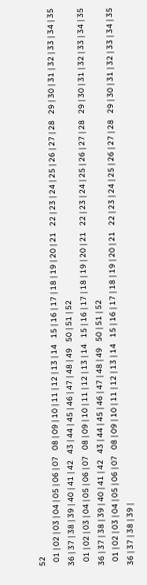52
  01 | 02 | 03 | 04 | 05 | 06 | 07   08 | 09 | 10 | 11 | 12 | 13 | 14   15 | 16 | 17 | 18 | 19 | 20 | 21   22 | 23 | 24 | 25 | 26 | 27 | 28   29 | 30 | 31 | 32 | 33 | 34 | 35   36 | 37 | 38 | 39 | 40 | 41 | 42   43 | 44 | 45 | 46 | 47 | 48 | 49   50 | 51 | 52
  01 | 02 | 03 | 04 | 05 | 06 | 07   08 | 09 | 10 | 11 | 12 | 13 | 14   15 | 16 | 17 | 18 | 19 | 20 | 21   22 | 23 | 24 | 25 | 26 | 27 | 28   29 | 30 | 31 | 32 | 33 | 34 | 35   36 | 37 | 38 | 39 | 40 | 41 | 42   43 | 44 | 45 | 46 | 47 | 48 | 49   50 | 51 | 52
  01 | 02 | 03 | 04 | 05 | 06 | 07   08 | 09 | 10 | 11 | 12 | 13 | 14   15 | 16 | 17 | 18 | 19 | 20 | 21   22 | 23 | 24 | 25 | 26 | 27 | 28   29 | 30 | 31 | 32 | 33 | 34 | 35   36 | 37 | 38 | 39 |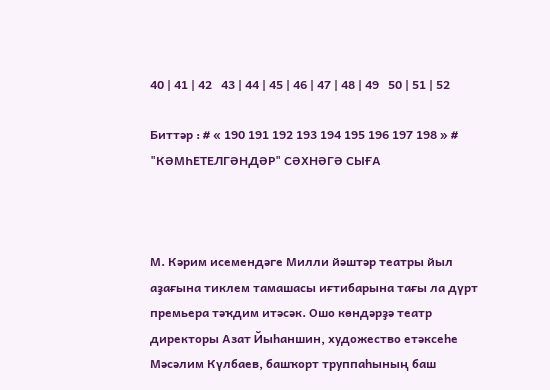40 | 41 | 42   43 | 44 | 45 | 46 | 47 | 48 | 49   50 | 51 | 52

Биттәр : # « 190 191 192 193 194 195 196 197 198 » #
"КӘМҺЕТЕЛГӘНДӘР" СӘХНӘГӘ СЫҒА



М. Кәрим исемендәге Милли йәштәр театры йыл аҙағына тиклем тамашасы иғтибарына тағы ла дүрт премьера тәҡдим итәсәк. Ошо көндәрҙә театр директоры Азат Йыһаншин, художество етәксеһе Мәсәлим Күлбаев, башҡорт труппаһының баш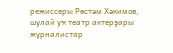режиссеры Рөстәм Хәкимов, шулай уҡ театр актерҙары журналистар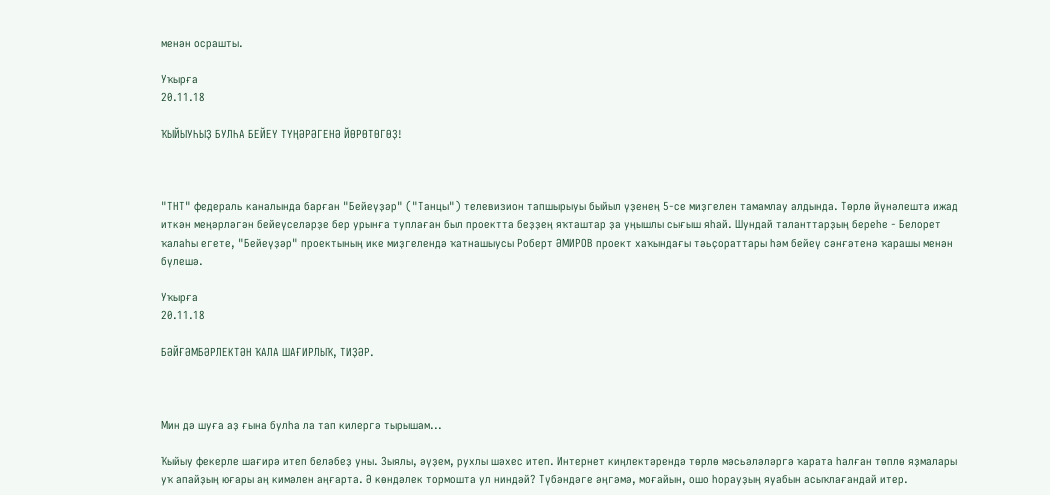менән осрашты.

Уҡырға
20.11.18

ҠЫЙЫУҺЫҘ БУЛҺА БЕЙЕҮ ТҮҢӘРӘГЕНӘ ЙӨРӨТӨГӨҘ!



"ТНТ" федераль каналында барған "Бейеүҙәр" ("Танцы") телевизион тапшырыуы быйыл үҙенең 5-се миҙгелен тамамлау алдында. Төрлө йүнәлештә ижад иткән меңәрләгән бейеүселәрҙе бер урынға туплаған был проектта беҙҙең яҡташтар ҙа уңышлы сығыш яһай. Шундай таланттарҙың береһе - Белорет ҡалаһы егете, "Бейеүҙәр" проектының ике миҙгелендә ҡатнашыусы Роберт ӘМИРОВ проект хаҡындағы тәьҫораттары һәм бейеү сәнғәтенә ҡарашы менән бүлешә.

Уҡырға
20.11.18

БӘЙҒӘМБӘРЛЕКТӘН ҠАЛА ШАҒИРЛЫҠ, ТИҘӘР.



Мин дә шуға аҙ ғына булһа ла тап килергә тырышам...

Ҡыйыу фекерле шағирә итеп беләбеҙ уны. Зыялы, әүҙем, рухлы шәхес итеп. Интернет киңлектәрендә төрлө мәсьәләләргә ҡарата һалған төплө яҙмалары уҡ апайҙың юғары аң кимәлен аңғарта. Ә көндәлек тормошта ул ниндәй? Түбәндәге әңгәмә, моғайын, ошо һорауҙың яуабын асыҡлағандай итер.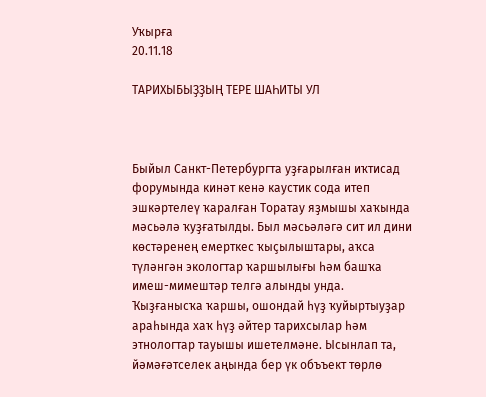Уҡырға
20.11.18

ТАРИХЫБЫҘҘЫҢ ТЕРЕ ШАҺИТЫ УЛ



Быйыл Санкт-Петербургта уҙғарылған иҡтисад форумында кинәт кенә каустик сода итеп эшкәртелеү ҡаралған Торатау яҙмышы хаҡында мәсьәлә ҡуҙғатылды. Был мәсьәләгә сит ил дини көстәренең емерткес ҡыҫылыштары, аҡса түләнгән экологтар ҡаршылығы һәм башҡа имеш-мимештәр телгә алынды унда. Ҡыҙғанысҡа ҡаршы, ошондай һүҙ ҡуйыртыуҙар араһында хаҡ һүҙ әйтер тарихсылар һәм этнологтар тауышы ишетелмәне. Ысынлап та, йәмәғәтселек аңында бер үк объъект төрлө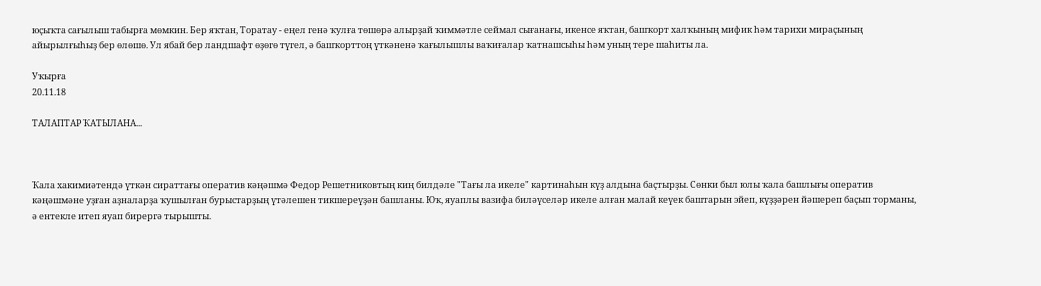юҫыҡта сағылыш табырға мөмкин. Бер яҡтан, Торатау - еңел генә ҡулға төшөрә алырҙай ҡиммәтле сеймал сығанағы, икенсе яҡтан, башҡорт халҡының мифик һәм тарихи мираҫының айырылғыһыҙ бер өлөшө. Ул ябай бер ландшафт өҙөгө түгел, ә башҡорттоң үткәненә ҡағылышлы ваҡиғалар ҡатнашсыһы һәм уның тере шаһиты ла.

Уҡырға
20.11.18

ТАЛАПТАР ҠАТЫЛАНА...



Ҡала хакимиәтендә үткән сираттағы оператив кәңәшмә Федор Решетниковтың киң билдәле "Тағы ла икеле" картинаһын күҙ алдына баҫтырҙы. Сөнки был юлы ҡала башлығы оператив кәңәшмәне уҙған аҙналарҙа ҡушылған бурыстарҙың үтәлешен тикшереүҙән башланы. Юҡ, яуаплы вазифа биләүселәр икеле алған малай кеүек баштарын эйеп, күҙҙәрен йәшереп баҫып торманы, ә ентекле итеп яуап бирергә тырышты.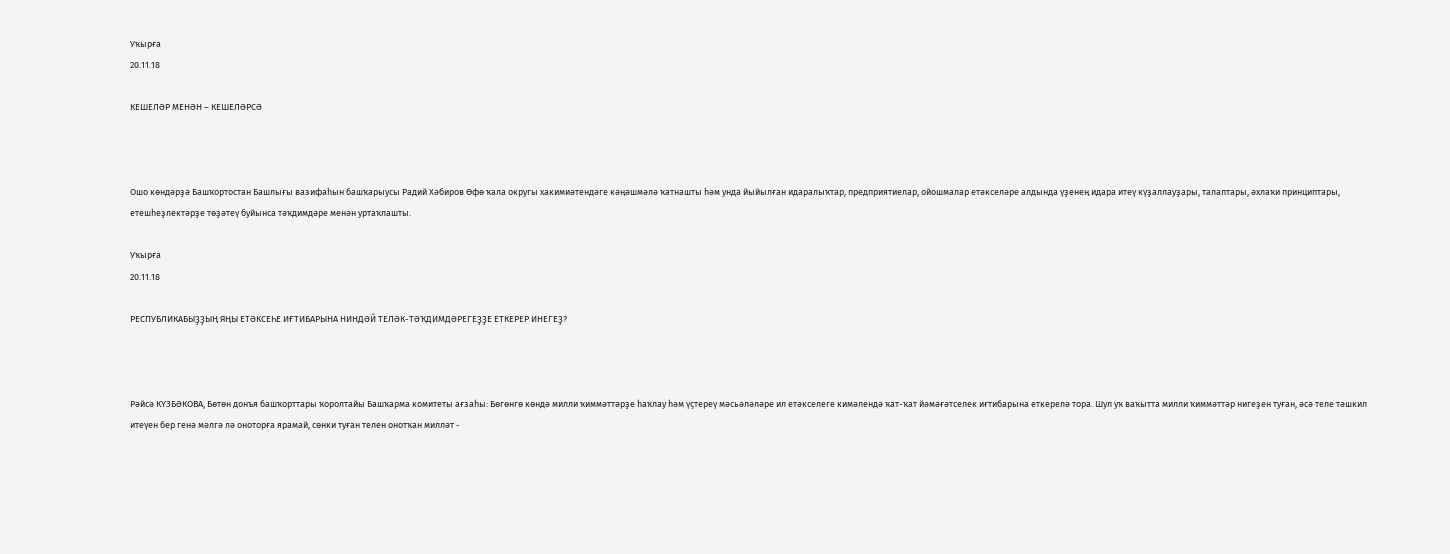Уҡырға
20.11.18

КЕШЕЛӘР МЕНӘН – КЕШЕЛӘРСӘ



Ошо көндәрҙә Башҡортостан Башлығы вазифаһын башҡарыусы Радий Хәбиров Өфө ҡала округы хакимиәтендәге кәңәшмәлә ҡатнашты һәм унда йыйылған идаралыҡтар, предприятиелар, ойошмалар етәкселәре алдында үҙенең идара итеү күҙаллауҙары, талаптары, әхлаҡи принциптары, етешһеҙлектәрҙе төҙәтеү буйынса тәҡдимдәре менән уртаҡлашты.

Уҡырға
20.11.18

РЕСПУБЛИКАБЫҘҘЫҢ ЯҢЫ ЕТӘКСЕҺЕ ИҒТИБАРЫНА НИНДӘЙ ТЕЛӘК-ТӘҠДИМДӘРЕГЕҘҘЕ ЕТКЕРЕР ИНЕГЕҘ?



Рәйсә КҮЗБӘКОВА, Бөтөн донъя башҡорттары ҡоролтайы Башҡарма комитеты ағзаһы: Бөгөнгө көндә милли ҡиммәттәрҙе һаҡлау һәм үҫтереү мәсьәләләре ил етәкселеге кимәлендә ҡат-ҡат йәмәғәтселек иғтибарына еткерелә тора. Шул уҡ ваҡытта милли ҡиммәттәр нигеҙен туған, әсә теле тәшкил итеүен бер генә мәлгә лә оноторға ярамай, сөнки туған телен онотҡан милләт -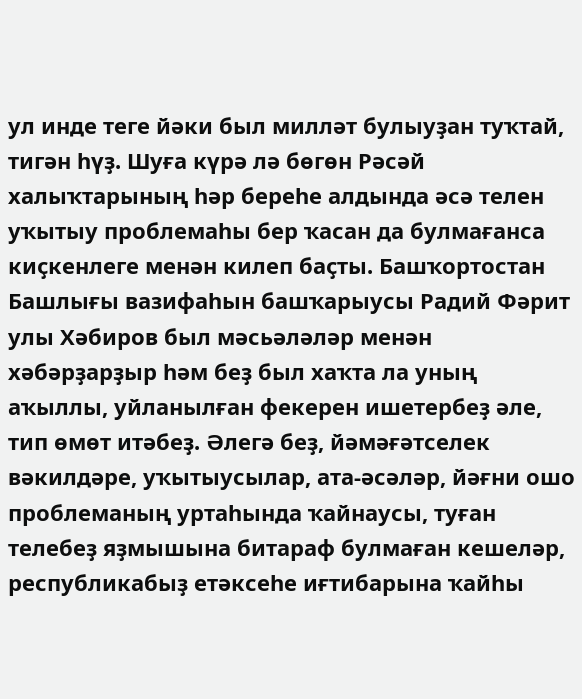ул инде теге йәки был милләт булыуҙан туҡтай, тигән һүҙ. Шуға күрә лә бөгөн Рәсәй халыҡтарының һәр береһе алдында әсә телен уҡытыу проблемаһы бер ҡасан да булмағанса киҫкенлеге менән килеп баҫты. Башҡортостан Башлығы вазифаһын башҡарыусы Радий Фәрит улы Хәбиров был мәсьәләләр менән хәбәрҙарҙыр һәм беҙ был хаҡта ла уның аҡыллы, уйланылған фекерен ишетербеҙ әле, тип өмөт итәбеҙ. Әлегә беҙ, йәмәғәтселек вәкилдәре, уҡытыусылар, ата-әсәләр, йәғни ошо проблеманың уртаһында ҡайнаусы, туған телебеҙ яҙмышына битараф булмаған кешеләр, республикабыҙ етәксеһе иғтибарына ҡайһы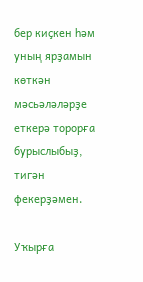бер киҫкен һәм уның ярҙамын көткән мәсьәләләрҙе еткерә торорға бурыслыбыҙ, тигән фекерҙәмен.

Уҡырға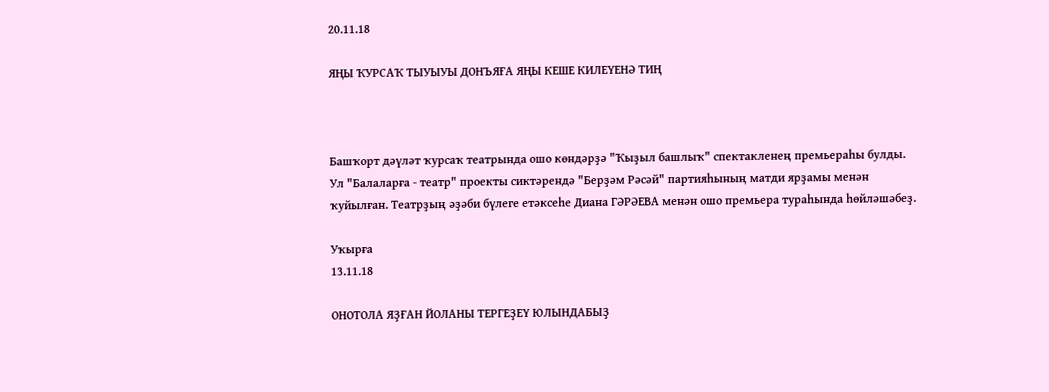20.11.18

ЯҢЫ ҠУРСАҠ ТЫУЫУЫ ДОНЪЯҒА ЯҢЫ КЕШЕ КИЛЕҮЕНӘ ТИҢ



Башҡорт дәүләт ҡурсаҡ театрында ошо көндәрҙә "Ҡыҙыл башлыҡ" спектакленең премьераһы булды. Ул "Балаларға - театр" проекты сиктәрендә "Берҙәм Рәсәй" партияһының матди ярҙамы менән ҡуйылған. Театрҙың әҙәби бүлеге етәксеһе Диана ГӘРӘЕВА менән ошо премьера тураһында һөйләшәбеҙ.

Уҡырға
13.11.18

ОНОТОЛА ЯҘҒАН ЙОЛАНЫ ТЕРГЕҘЕҮ ЮЛЫНДАБЫҘ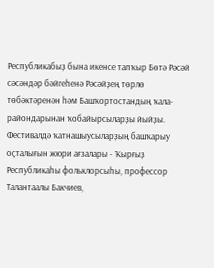Республикабыҙ бына икенсе тапҡыр Бөтә Рәсәй сәсәндәр бәйгеһенә Рәсәйҙең төрлө төбәктәренән һәм Башҡортостандың ҡала-райондарынан ҡобайырсыларҙы йыйҙы. Фестивалдә ҡатнашыусыларҙың башҡарыу оҫталығын жюри ағзалары - Ҡырғыҙ Республикаһы фольклорсыһы, профессор Талантаалы Бакчиев,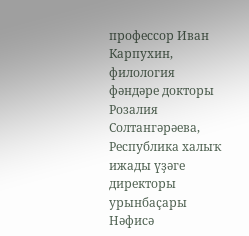профессор Иван Карпухин, филология фәндәре докторы Розалия Солтангәрәева, Республика халыҡ ижады үҙәге директоры урынбаҫары Нәфисә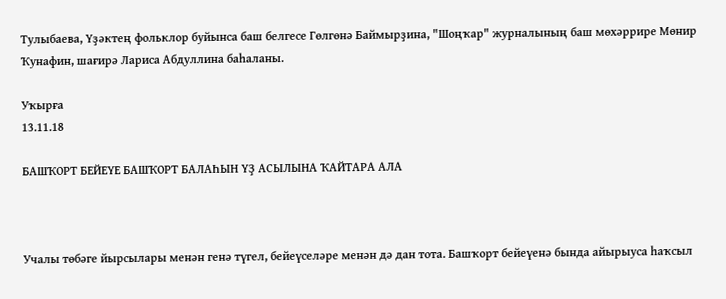Тулыбаева, Үҙәктең фольклор буйынса баш белгесе Гөлгөнә Баймырҙина, "Шоңҡар" журналының баш мөхәррире Мөнир Ҡунафин, шағирә Лариса Абдуллина баһаланы.

Уҡырға
13.11.18

БАШҠОРТ БЕЙЕҮЕ БАШҠОРТ БАЛАҺЫН ҮҘ АСЫЛЫНА ҠАЙТАРА АЛА



Учалы төбәге йырсылары менән генә түгел, бейеүселәре менән дә дан тота. Башҡорт бейеүенә бында айырыуса һаҡсыл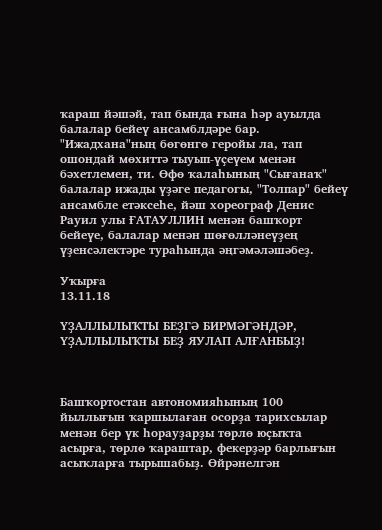ҡараш йәшәй, тап бында ғына һәр ауылда балалар бейеү ансамблдәре бар. "Ижадхана"ның бөгөнгө геройы ла, тап ошондай мөхиттә тыуып-үҫеүем менән бәхетлемен, ти. Өфө ҡалаһының "Сығанаҡ" балалар ижады үҙәге педагогы, "Толпар" бейеү ансамбле етәксеһе, йәш хореограф Денис Рауил улы ҒАТАУЛЛИН менән башҡорт бейеүе, балалар менән шөғөлләнеүҙең үҙенсәлектәре тураһында әңгәмәләшәбеҙ.

Уҡырға
13.11.18

ҮҘАЛЛЫЛЫҠТЫ БЕҘГӘ БИРМӘГӘНДӘР, ҮҘАЛЛЫЛЫҠТЫ БЕҘ ЯУЛАП АЛҒАНБЫҘ!



Башҡортостан автономияһының 100 йыллығын ҡаршылаған осорҙа тарихсылар менән бер үк һорауҙарҙы төрлө юҫыҡта асырға, төрлө ҡараштар, фекерҙәр барлығын асыҡларға тырышабыҙ. Өйрәнелгән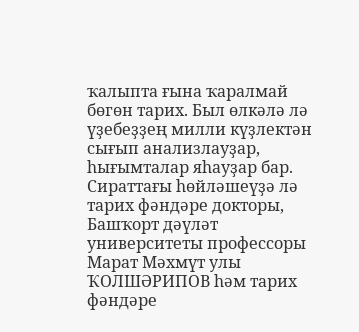ҡалыпта ғына ҡаралмай бөгөн тарих. Был өлкәлә лә үҙебеҙҙең милли күҙлектән сығып анализлауҙар, һығымталар яһауҙар бар. Сираттағы һөйләшеүҙә лә тарих фәндәре докторы, Башҡорт дәүләт университеты профессоры Марат Мәхмүт улы ҠОЛШӘРИПОВ һәм тарих фәндәре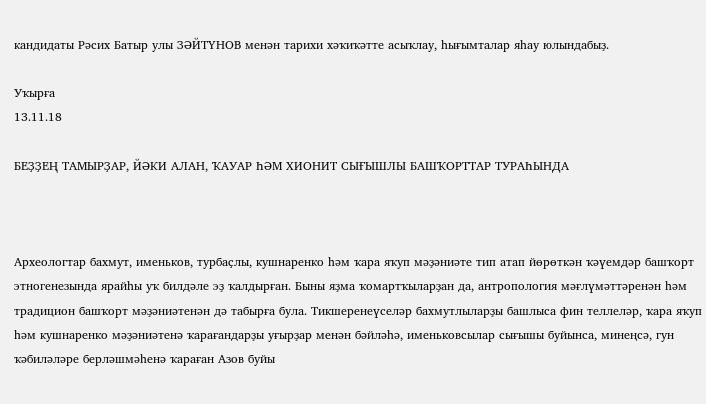кандидаты Рәсих Батыр улы ЗӘЙТҮНОВ менән тарихи хәҡиҡәтте асыҡлау, һығымталар яһау юлындабыҙ.

Уҡырға
13.11.18

БЕҘҘЕҢ ТАМЫРҘАР, ЙӘКИ АЛАН, ҠАУАР ҺӘМ ХИОНИТ СЫҒЫШЛЫ БАШҠОРТТАР ТУРАҺЫНДА



Археологтар бахмут, именьков, турбаҫлы, кушнаренко һәм ҡара яҡуп мәҙәниәте тип атап йөрөткән ҡәүемдәр башҡорт этногенезында ярайһы уҡ билдәле эҙ ҡалдырған. Быны яҙма ҡомартҡыларҙан да, антропология мәғлүмәттәренән һәм традицион башҡорт мәҙәниәтенән дә табырға була. Тикшеренеүселәр бахмутлыларҙы башлыса фин теллеләр, ҡара яҡуп һәм кушнаренко мәҙәниәтенә ҡарағандарҙы уғырҙар менән бәйләһә, именьковсылар сығышы буйынса, минеңсә, гун ҡәбиләләре берләшмәһенә ҡараған Азов буйы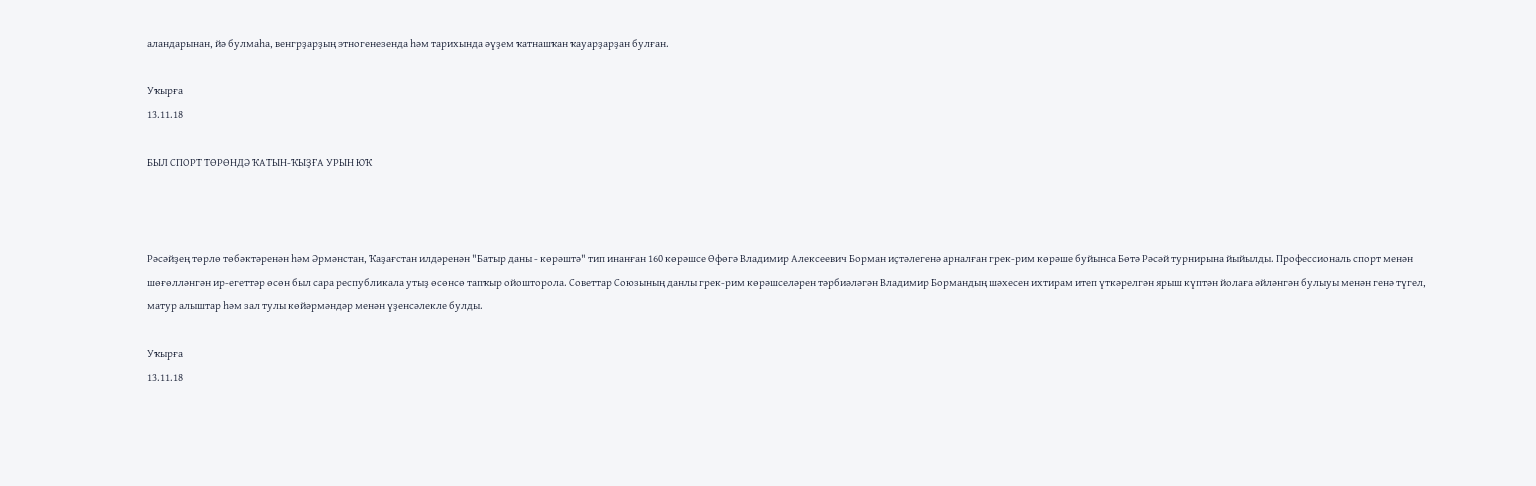аландарынан, йә булмаһа, венгрҙарҙың этногенезенда һәм тарихында әүҙем ҡатнашҡан ҡауарҙарҙан булған.

Уҡырға
13.11.18

БЫЛ СПОРТ ТӨРӨНДӘ ҠАТЫН-ҠЫҘҒА УРЫН ЮҠ



Рәсәйҙең төрлө төбәктәренән һәм Әрмәнстан, Ҡаҙағстан илдәренән "Батыр даны - көрәштә" тип инанған 160 көрәшсе Өфөгә Владимир Алексеевич Борман иҫтәлегенә арналған грек-рим көрәше буйынса Бөтә Рәсәй турнирына йыйылды. Профессиональ спорт менән шөғөлләнгән ир-егеттәр өсөн был сара республикала утыҙ өсөнсө тапҡыр ойошторола. Советтар Союзының данлы грек-рим көрәшселәрен тәрбиәләгән Владимир Бормандың шәхесен ихтирам итеп үткәрелгән ярыш күптән йолаға әйләнгән булыуы менән генә түгел, матур алыштар һәм зал тулы көйәрмәндәр менән үҙенсәлекле булды.

Уҡырға
13.11.18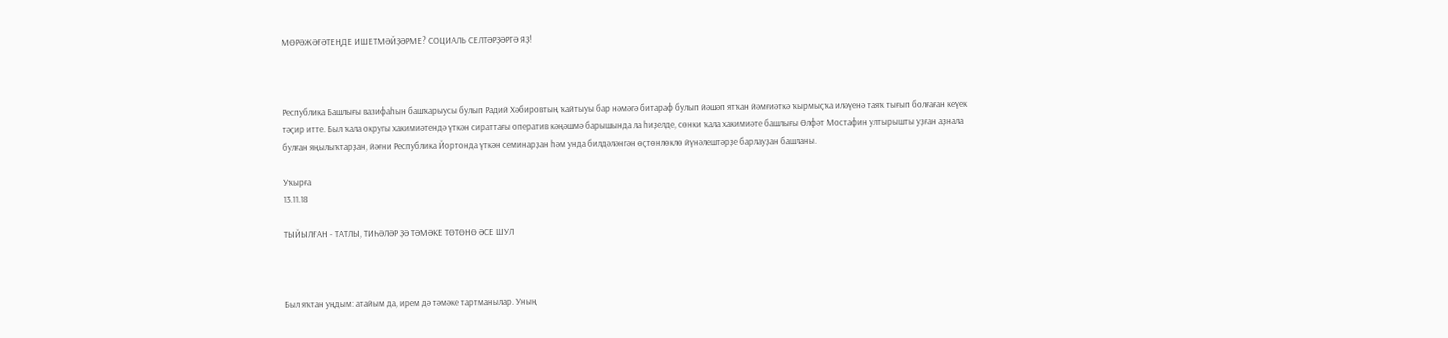МӨРӘЖӘҒӘТЕҢДЕ ИШЕТМӘЙҘӘРМЕ? СОЦИАЛЬ СЕЛТӘРҘӘРГӘ ЯҘ!



Республика Башлығы вазифаһын башҡарыусы булып Радий Хәбировтың ҡайтыуы бар нәмәгә битараф булып йәшәп ятҡан йәмғиәткә ҡырмыҫҡа иләүенә таяҡ тығып болғаған кеүек тәҫир итте. Был ҡала округы хакимиәтендә үткән сираттағы оператив кәңәшмә барышында ла һиҙелде, сөнки ҡала хакимиәте башлығы Өлфәт Мостафин ултырышты уҙған аҙнала булған яңылыҡтарҙан, йәғни Республика Йортонда үткән семинарҙан һәм унда билдәләнгән өҫтөнлөклө йүнәлештәрҙе барлауҙан башланы.

Уҡырға
13.11.18

ТЫЙЫЛҒАН - ТАТЛЫ, ТИҺӘЛӘР ҘӘ ТӘМӘКЕ ТӨТӨНӨ ӘСЕ ШУЛ



Был яҡтан уңдым: атайым да, ирем дә тәмәке тартманылар. Уның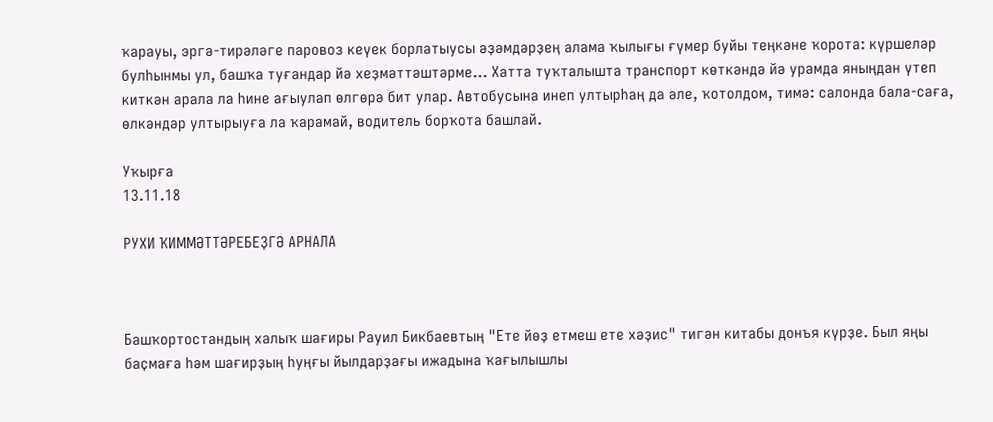ҡарауы, эргә-тирәләге паровоз кеүек борлатыусы әҙәмдәрҙең алама ҡылығы ғүмер буйы теңкәне ҡорота: күршеләр булһынмы ул, башҡа туғандар йә хеҙмәттәштәрме... Хатта туҡталышта транспорт көткәндә йә урамда яныңдан үтеп киткән арала ла һине ағыулап өлгөрә бит улар. Автобусына инеп ултырһаң да әле, ҡотолдом, тимә: салонда бала-саға, өлкәндәр ултырыуға ла ҡарамай, водитель борҡота башлай.

Уҡырға
13.11.18

РУХИ ҠИММӘТТӘРЕБЕҘГӘ АРНАЛА



Башҡортостандың халыҡ шағиры Рауил Бикбаевтың "Ете йөҙ етмеш ете хәҙис" тигән китабы донъя күрҙе. Был яңы баҫмаға һәм шағирҙың һуңғы йылдарҙағы ижадына ҡағылышлы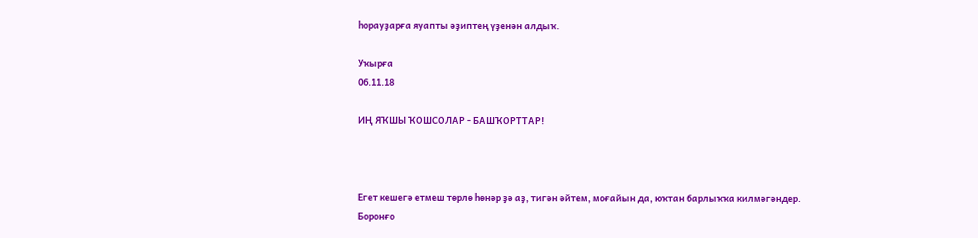һорауҙарға яуапты әҙиптең үҙенән алдыҡ.

Уҡырға
06.11.18

ИҢ ЯҠШЫ ҠОШСОЛАР - БАШҠОРТТАР!



Егет кешегә етмеш төрлө һөнәр ҙә аҙ, тигән әйтем, моғайын да, юҡтан барлыҡҡа килмәгәндер. Боронғо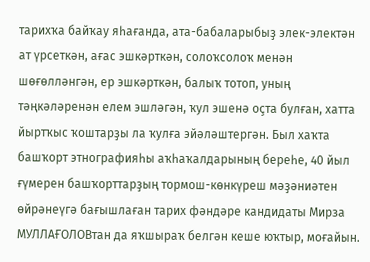тарихҡа байҡау яһағанда, ата-бабаларыбыҙ элек-электән ат үрсеткән, ағас эшкәрткән, солоҡсолоҡ менән шөғөлләнгән, ер эшкәрткән, балыҡ тотоп, уның тәңкәләренән елем эшләгән, ҡул эшенә оҫта булған, хатта йыртҡыс ҡоштарҙы ла ҡулға эйәләштергән. Был хаҡта башҡорт этнографияһы аҡһаҡалдарының береһе, 40 йыл ғүмерен башҡорттарҙың тормош-көнкүреш мәҙәниәтен өйрәнеүгә бағышлаған тарих фәндәре кандидаты Мирза МУЛЛАҒОЛОВтан да яҡшыраҡ белгән кеше юҡтыр, моғайын.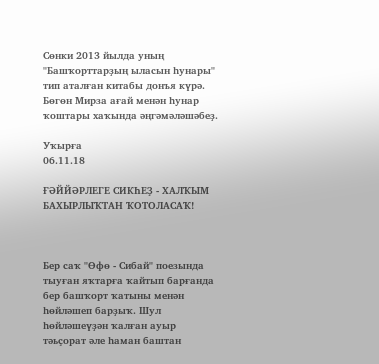Сөнки 2013 йылда уның "Башҡорттарҙың ыласын һунары" тип аталған китабы донъя күрә. Бөгөн Мирза ағай менән һунар ҡоштары хаҡында әңгәмәләшәбеҙ.

Уҡырға
06.11.18

ҒӘЙЙӘРЛЕГЕ СИКҺЕҘ - ХАЛҠЫМ БАХЫРЛЫҠТАН ҠОТОЛАСАҠ!



Бер саҡ "Өфө - Сибай" поезында тыуған яҡтарға ҡайтып барғанда бер башҡорт ҡатыны менән һөйләшеп барҙыҡ. Шул һөйләшеүҙән ҡалған ауыр тәьҫорат әле һаман баштан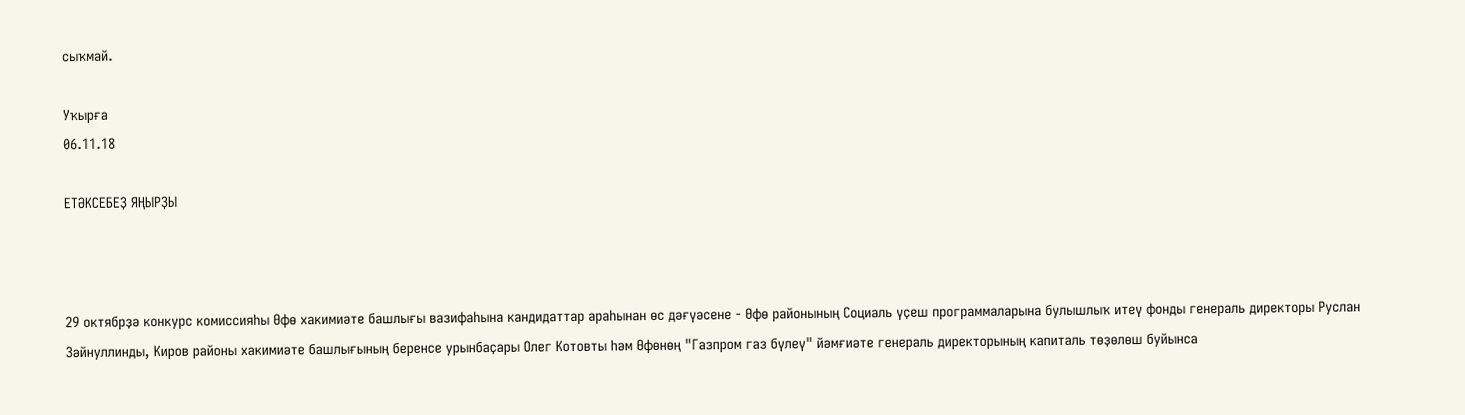сыҡмай.

Уҡырға
06.11.18

ЕТӘКСЕБЕҘ ЯҢЫРҘЫ



29 октябрҙә конкурс комиссияһы Өфө хакимиәте башлығы вазифаһына кандидаттар араһынан өс дәғүәсене - Өфө районының Социаль үҫеш программаларына булышлыҡ итеү фонды генераль директоры Руслан Зәйнуллинды, Киров районы хакимиәте башлығының беренсе урынбаҫары Олег Котовты һәм Өфөнөң "Газпром газ бүлеү" йәмғиәте генераль директорының капиталь төҙөлөш буйынса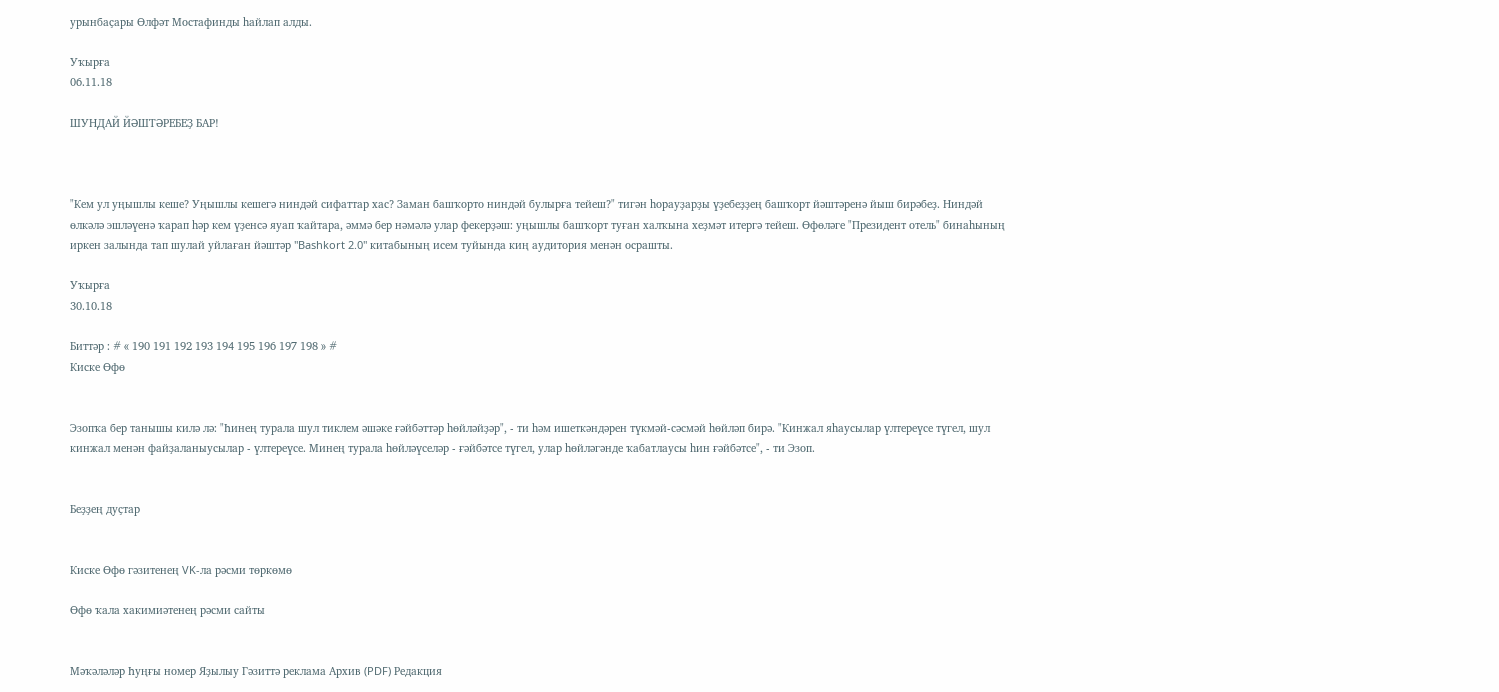урынбаҫары Өлфәт Мостафинды һайлап алды.

Уҡырға
06.11.18

ШУНДАЙ ЙӘШТӘРЕБЕҘ БАР!



"Кем ул уңышлы кеше? Уңышлы кешегә ниндәй сифаттар хас? Заман башҡорто ниндәй булырға тейеш?" тигән һорауҙарҙы үҙебеҙҙең башҡорт йәштәренә йыш бирәбеҙ. Ниндәй өлкәлә эшләүенә ҡарап һәр кем үҙенсә яуап ҡайтара, әммә бер нәмәлә улар фекерҙәш: уңышлы башҡорт туған халҡына хеҙмәт итергә тейеш. Өфөләге "Президент отель" бинаһының иркен залында тап шулай уйлаған йәштәр "Bashkort 2.0" китабының исем туйында киң аудитория менән осрашты.

Уҡырға
30.10.18

Биттәр : # « 190 191 192 193 194 195 196 197 198 » #
Киске Өфө


Эзопҡа бер танышы килә лә: "Һинең турала шул тиклем әшәке ғәйбәттәр һөйләйҙәр", - ти һәм ишеткәндәрен түкмәй-сәсмәй һөйләп бирә. "Кинжал яһаусылар үлтереүсе түгел, шул кинжал менән файҙаланыусылар - үлтереүсе. Минең турала һөйләүселәр - ғәйбәтсе түгел, улар һөйләгәнде ҡабатлаусы һин ғәйбәтсе", - ти Эзоп.


Беҙҙең дуҫтар


Киске Өфө гәзитенең VK-ла рәсми төркөмө

Өфө ҡала хакимиәтенең рәсми сайты


Мәҡәләләр Һуңғы номер Яҙылыу Гәзиттә реклама Архив (PDF) Редакция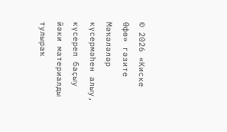© 2026 «Киске Өфө» гәзите
Мәҡәләләр күсермәһен алыу, күсереп баҫыу йәки материалды тулыраҡ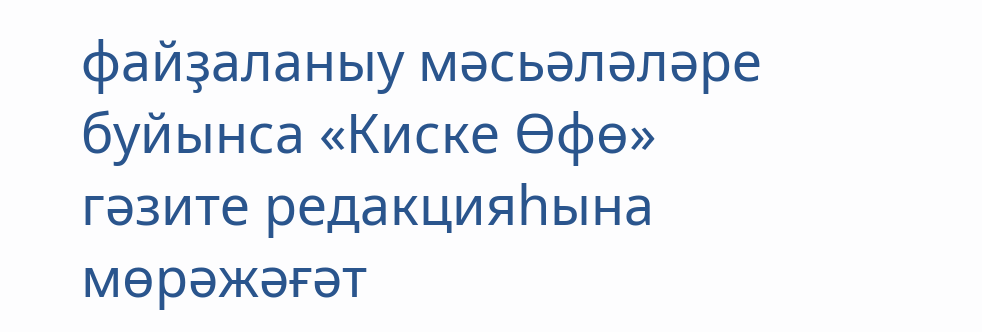файҙаланыу мәсьәләләре буйынса «Киске Өфө» гәзите редакцияһына мөрәжәғәт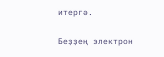итергә.

Беҙҙең электрон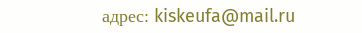адрес: kiskeufa@mail.ru